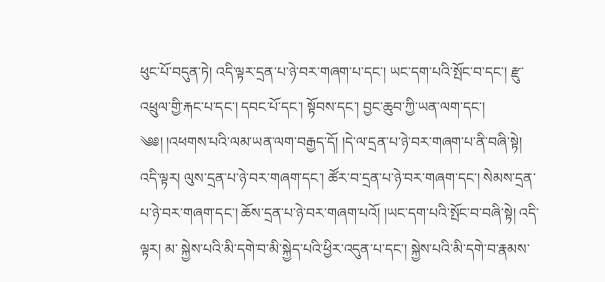ཕུང་པོ་བདུན་ཏེ། འདི་ལྟར་དྲན་པ་ཉེ་བར་གཞག་པ་དང་། ཡང་དག་པའི་སྤོང་བ་དང་། རྫུ་འཕྲུལ་གྱི་རྐང་པ་དང་། དབང་པོ་དང་། སྟོབས་དང་། བྱང་ཆུབ་ཀྱི་ཡན་ལག་དང་། ༄༅། །འཕགས་པའི་ལམ་ཡན་ལག་བརྒྱད་དོ། །དེ་ལ་དྲན་པ་ཉེ་བར་གཞག་པ་ནི་བཞི་སྟེ། འདི་ལྟར། ལུས་དྲན་པ་ཉེ་བར་གཞག་དང་། ཚོར་བ་དྲན་པ་ཉེ་བར་གཞག་དང་། སེམས་དྲན་པ་ཉེ་བར་གཞག་དང་། ཆོས་དྲན་པ་ཉེ་བར་གཞག་པའོ། །ཡང་དག་པའི་སྤོང་བ་བཞི་སྟེ། འདི་ལྟར། མ་ སྐྱེས་པའི་མི་དགེ་བ་མི་སྐྱེད་པའི་ཕྱིར་འདུན་པ་དང་། སྐྱེས་པའི་མི་དགེ་བ་རྣམས་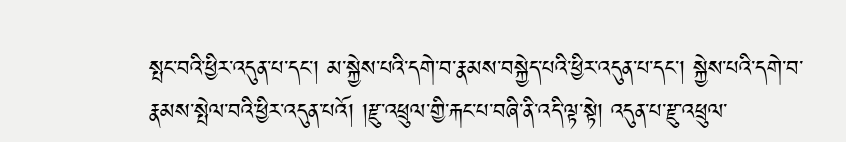སྤང་བའི་ཕྱིར་འདུན་པ་དང་། མ་སྐྱེས་པའི་དགེ་བ་རྣམས་བསྐྱེད་པའི་ཕྱིར་འདུན་པ་དང་། སྐྱེས་པའི་དགེ་བ་རྣམས་སྤེལ་བའི་ཕྱིར་འདུན་པའོ། །རྫུ་འཕྲུལ་གྱི་རྐང་པ་བཞི་ནི་འདི་ལྟ་སྟེ། འདུན་པ་རྫུ་འཕྲུལ་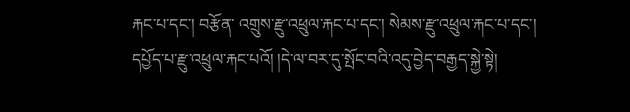རྐང་པ་དང་། བརྩོན་ འགྲུས་རྫུ་འཕྲུལ་རྐང་པ་དང་། སེམས་རྫུ་འཕྲུལ་རྐང་པ་དང་། དཔྱོད་པ་རྫུ་འཕྲུལ་རྐང་པའོ། །དེ་ལ་བར་དུ་སྤོང་བའི་འདུ་བྱེད་བརྒྱད་སྐྱེ་སྟེ།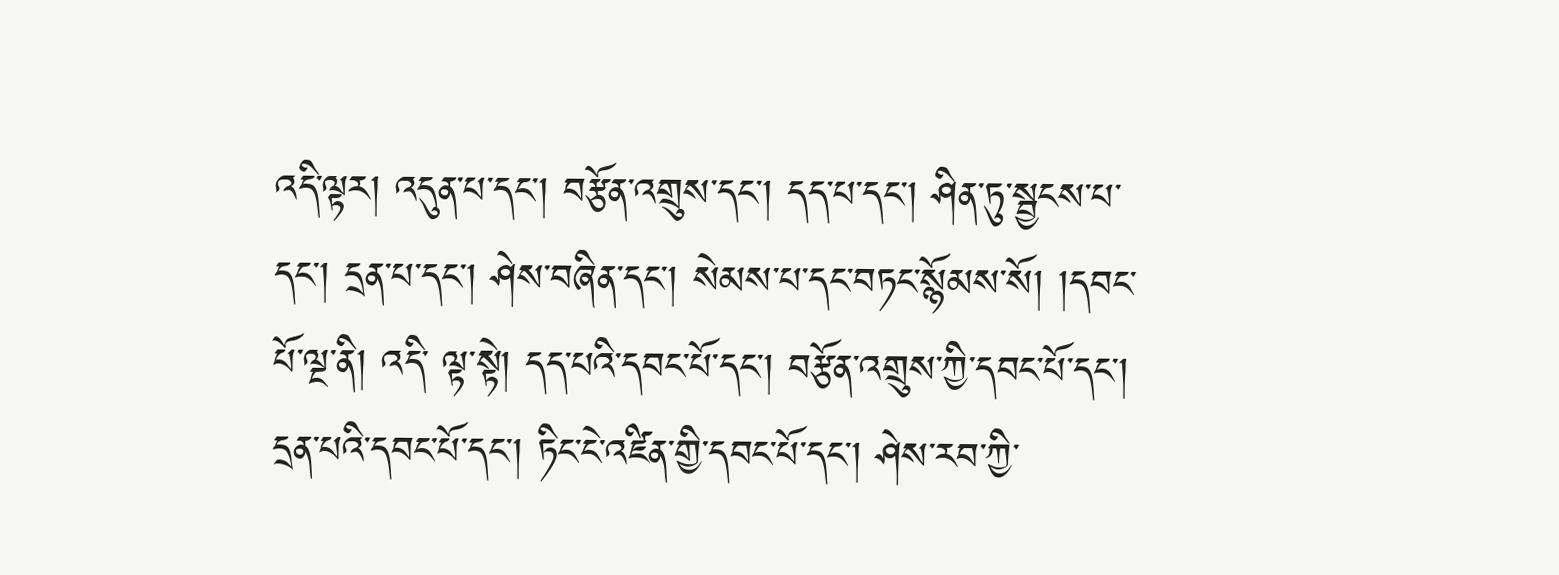འདི་ལྟར། འདུན་པ་དང་། བརྩོན་འགྲུས་དང་། དད་པ་དང་། ཤིན་ཏུ་སྦྱངས་པ་དང་། དྲན་པ་དང་། ཤེས་བཞིན་དང་། སེམས་པ་དང་བཏང་སྙོམས་སོ། །དབང་པོ་ལྔ་ནི། འདི་ ལྟ་སྟེ། དད་པའི་དབང་པོ་དང་། བརྩོན་འགྲུས་ཀྱི་དབང་པོ་དང་། དྲན་པའི་དབང་པོ་དང་། ཏིང་ངེ་འཛིན་གྱི་དབང་པོ་དང་། ཤེས་རབ་ཀྱི་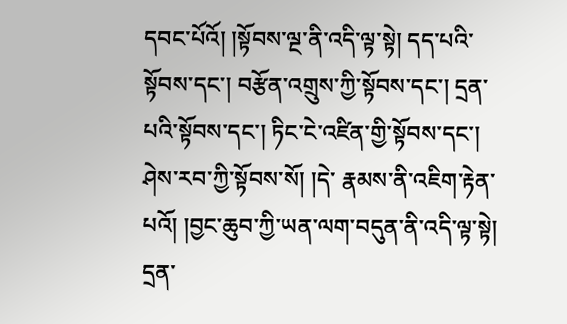དབང་པོའོ། །སྟོབས་ལྔ་ནི་འདི་ལྟ་སྟེ། དད་པའི་སྟོབས་དང་། བརྩོན་འགྲུས་ཀྱི་སྟོབས་དང་། དྲན་པའི་སྟོབས་དང་། ཏིང་ངེ་འཛིན་གྱི་སྟོབས་དང་། ཤེས་རབ་ཀྱི་སྟོབས་སོ། །དེ་ རྣམས་ནི་འཇིག་རྟེན་པའོ། །བྱང་ཆུབ་ཀྱི་ཡན་ལག་བདུན་ནི་འདི་ལྟ་སྟེ། དྲན་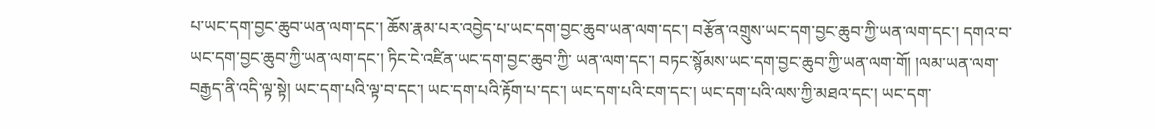པ་ཡང་དག་བྱང་ཆུབ་ཡན་ལག་དང་། ཆོས་རྣམ་པར་འབྱེད་པ་ཡང་དག་བྱང་ཆུབ་ཡན་ལག་དང་། བརྩོན་འགྲུས་ཡང་དག་བྱང་ཆུབ་ཀྱི་ཡན་ལག་དང་། དགའ་བ་ཡང་དག་བྱང་ཆུབ་ཀྱི་ཡན་ལག་དང་། ཏིང་ངེ་འཛིན་ཡང་དག་བྱང་ཆུབ་ཀྱི་ ཡན་ལག་དང་། བཏང་སྙོམས་ཡང་དག་བྱང་ཆུབ་ཀྱི་ཡན་ལག་གོ། །ལམ་ཡན་ལག་བརྒྱད་ནི་འདི་ལྟ་སྟེ། ཡང་དག་པའི་ལྟ་བ་དང་། ཡང་དག་པའི་རྟོག་པ་དང་། ཡང་དག་པའི་ངག་དང་། ཡང་དག་པའི་ལས་ཀྱི་མཐའ་དང་། ཡང་དག་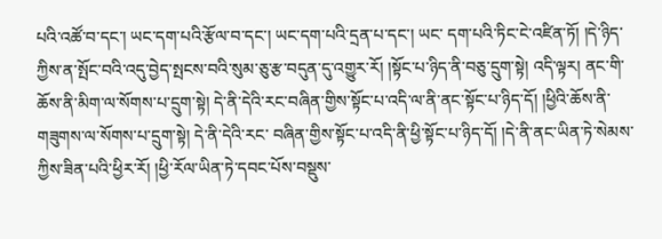པའི་འཚོ་བ་དང་། ཡང་དག་པའི་རྩོལ་བ་དང་། ཡང་དག་པའི་དྲན་པ་དང་། ཡང་ དག་པའི་ཏིང་ངེ་འཛིན་ཏོ། །དེ་ཉིད་ཀྱིས་ན་སྤོང་བའི་འདུ་བྱེད་སྤངས་བའི་སུམ་ཅུ་རྩ་བདུན་དུ་འགྱུར་རོ། །སྟོང་པ་ཉིད་ནི་བཅུ་དྲུག་སྟེ། འདི་ལྟར། ནང་གི་ཆོས་ནི་མིག་ལ་སོགས་པ་དྲུག་སྟེ། དེ་ནི་དེའི་རང་བཞིན་གྱིས་སྟོང་པ་འདི་ལ་ནི་ནང་སྟོང་པ་ཉིད་དོ། །ཕྱིའི་ཆོས་ནི་གཟུགས་ལ་སོགས་པ་དྲུག་སྟེ། དེ་ནི་དེའི་རང་ བཞིན་གྱིས་སྟོང་པ་འདི་ནི་ཕྱི་སྟོང་པ་ཉིད་དོ། །དེ་ནི་ནང་ཡིན་ཏེ་སེམས་ཀྱིས་ཟིན་པའི་ཕྱིར་རོ། །ཕྱི་རོལ་ཡིན་ཏེ་དབང་པོས་བསྡུས་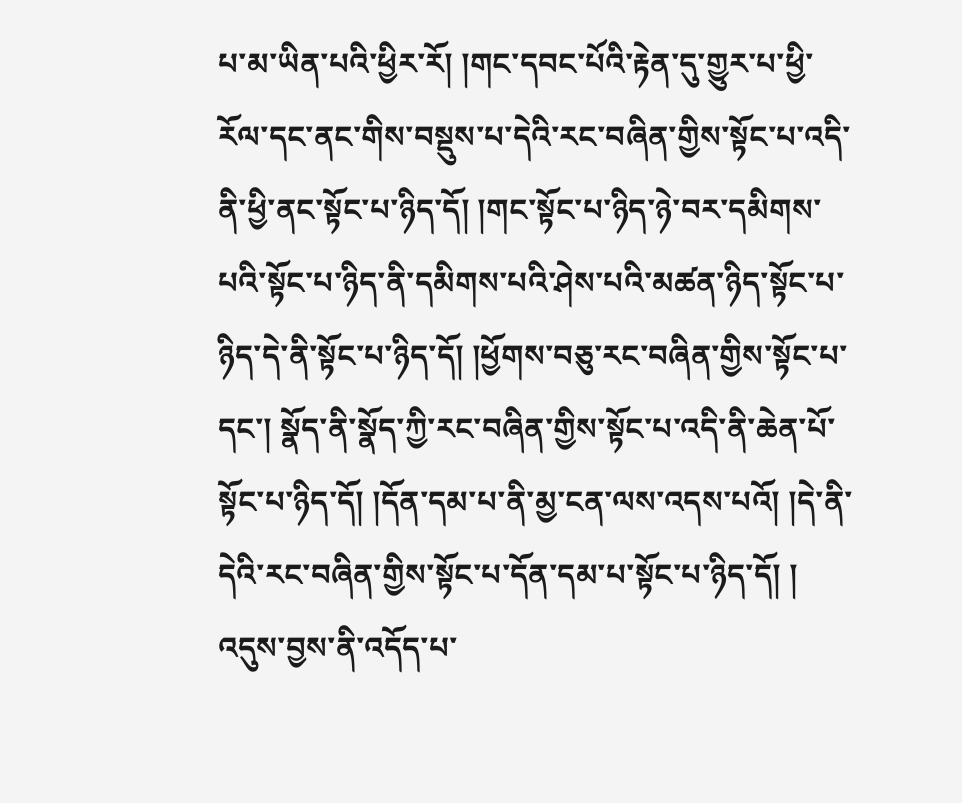པ་མ་ཡིན་པའི་ཕྱིར་རོ། །གང་དབང་པོའི་རྟེན་དུ་གྱུར་པ་ཕྱི་རོལ་དང་ནང་གིས་བསྡུས་པ་དེའི་རང་བཞིན་གྱིས་སྟོང་པ་འདི་ནི་ཕྱི་ནང་སྟོང་པ་ཉིད་དོ། །གང་སྟོང་པ་ཉིད་ཉེ་བར་དམིགས་ པའི་སྟོང་པ་ཉིད་ནི་དམིགས་པའི་ཤེས་པའི་མཚན་ཉིད་སྟོང་པ་ཉིད་དེ་ནི་སྟོང་པ་ཉིད་དོ། །ཕྱོགས་བཅུ་རང་བཞིན་གྱིས་སྟོང་པ་དང་། སྣོད་ནི་སྣོད་ཀྱི་རང་བཞིན་གྱིས་སྟོང་པ་འདི་ནི་ཆེན་པོ་སྟོང་པ་ཉིད་དོ། །དོན་དམ་པ་ནི་མྱ་ངན་ལས་འདས་པའོ། །དེ་ནི་དེའི་རང་བཞིན་གྱིས་སྟོང་པ་དོན་དམ་པ་སྟོང་པ་ཉིད་དོ། ། འདུས་བྱས་ནི་འདོད་པ་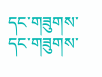དང་གཟུགས་དང་གཟུགས་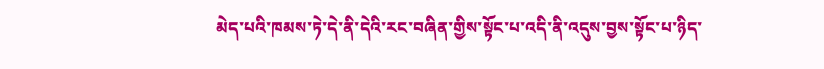མེད་པའི་ཁམས་ཏེ་དེ་ནི་དེའི་རང་བཞིན་གྱིས་སྟོང་པ་འདི་ནི་འདུས་བྱས་སྟོང་པ་ཉིད་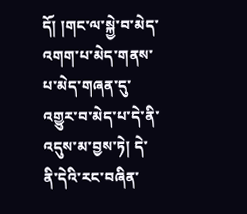དོ། །གང་ལ་སྐྱེ་བ་མེད་འགག་པ་མེད་གནས་པ་མེད་གཞན་དུ་འགྱུར་བ་མེད་པ་དེ་ནི་འདུས་མ་བྱས་ཏེ། དེ་ནི་དེའི་རང་བཞིན་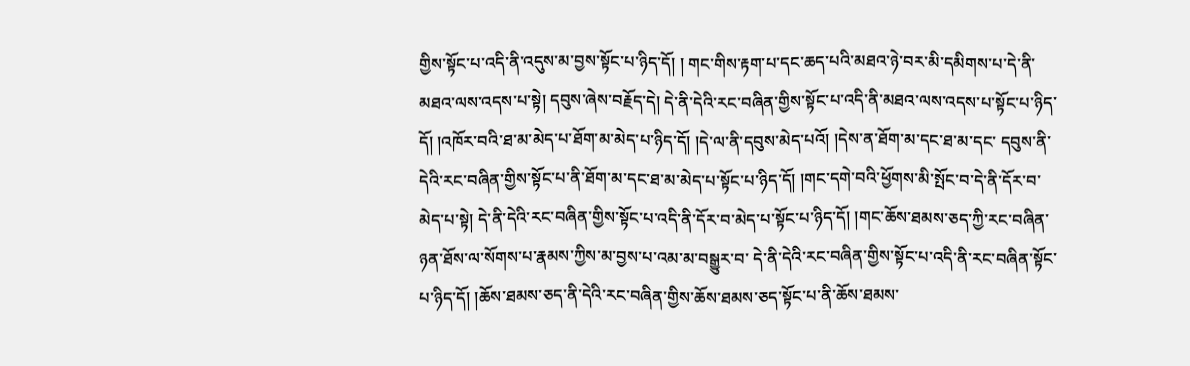གྱིས་སྟོང་པ་འདི་ནི་འདུས་མ་བྱས་སྟོང་པ་ཉིད་དོ། ། གང་གིས་རྟག་པ་དང་ཆད་པའི་མཐའ་ཉེ་བར་མི་དམིགས་པ་དེ་ནི་མཐའ་ལས་འདས་པ་སྟེ། དབུས་ཞེས་བརྗོད་དེ། དེ་ནི་དེའི་རང་བཞིན་གྱིས་སྟོང་པ་འདི་ནི་མཐའ་ལས་འདས་པ་སྟོང་པ་ཉིད་དོ། །འཁོར་བའི་ཐ་མ་མེད་པ་ཐོག་མ་མེད་པ་ཉིད་དོ། །དེ་ལ་ནི་དབུས་མེད་པའོ། །དེས་ན་ཐོག་མ་དང་ཐ་མ་དང་ དབུས་ནི་དེའི་རང་བཞིན་གྱིས་སྟོང་པ་ནི་ཐོག་མ་དང་ཐ་མ་མེད་པ་སྟོང་པ་ཉིད་དོ། །གང་དགེ་བའི་ཕྱོགས་མི་སྤོང་བ་དེ་ནི་དོར་བ་མེད་པ་སྟེ། དེ་ནི་དེའི་རང་བཞིན་གྱིས་སྟོང་པ་འདི་ནི་དོར་བ་མེད་པ་སྟོང་པ་ཉིད་དོ། །གང་ཆོས་ཐམས་ཅད་ཀྱི་རང་བཞིན་ཉན་ཐོས་ལ་སོགས་པ་རྣམས་ཀྱིས་མ་བྱས་པ་འམ་མ་བསྒྱུར་བ་ དེ་ནི་དེའི་རང་བཞིན་གྱིས་སྟོང་པ་འདི་ནི་རང་བཞིན་སྟོང་པ་ཉིད་དོ། །ཆོས་ཐམས་ཅད་ནི་དེའི་རང་བཞིན་གྱིས་ཆོས་ཐམས་ཅད་སྟོང་པ་ནི་ཆོས་ཐམས་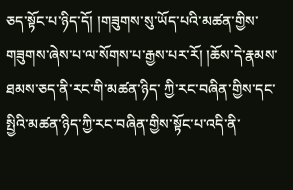ཅད་སྟོང་པ་ཉིད་དོ། །གཟུགས་སུ་ཡོད་པའི་མཚན་གྱིས་གཟུགས་ཞེས་པ་ལ་སོགས་པ་རྒྱས་པར་རོ། །ཆོས་དེ་རྣམས་ཐམས་ཅད་ནི་རང་གི་མཚན་ཉིད་ ཀྱི་རང་བཞིན་གྱིས་དང་སྤྱིའི་མཚན་ཉིད་ཀྱི་རང་བཞིན་གྱིས་སྟོང་པ་འདི་ནི་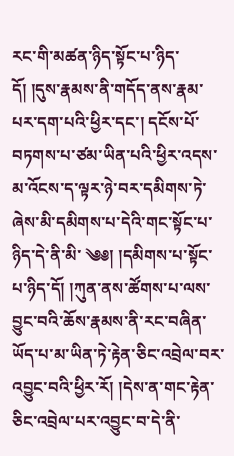རང་གི་མཚན་ཉིད་སྟོང་པ་ཉིད་དོ། །དུས་རྣམས་ནི་གདོད་ནས་རྣམ་པར་དག་པའི་ཕྱིར་དང་། དངོས་པོ་བཏགས་པ་ཙམ་ཡིན་པའི་ཕྱིར་འདས་མ་འོངས་ད་ལྟར་ཉེ་བར་དམིགས་ཏེ་ཞེས་མི་དམིགས་པ་དེའི་གང་སྟོང་པ་ཉིད་དེ་ནི་མི་ ༄༅། །དམིགས་པ་སྟོང་པ་ཉིད་དོ། །ཀུན་ནས་ཚོགས་པ་ལས་བྱུང་བའི་ཆོས་རྣམས་ནི་རང་བཞིན་ཡོད་པ་མ་ཡིན་ཏེ་རྟེན་ཅིང་འབྲེལ་བར་འབྱུང་བའི་ཕྱིར་རོ། །དེས་ན་གང་རྟེན་ཅིང་འབྲེལ་པར་འབྱུང་བ་དེ་ནི་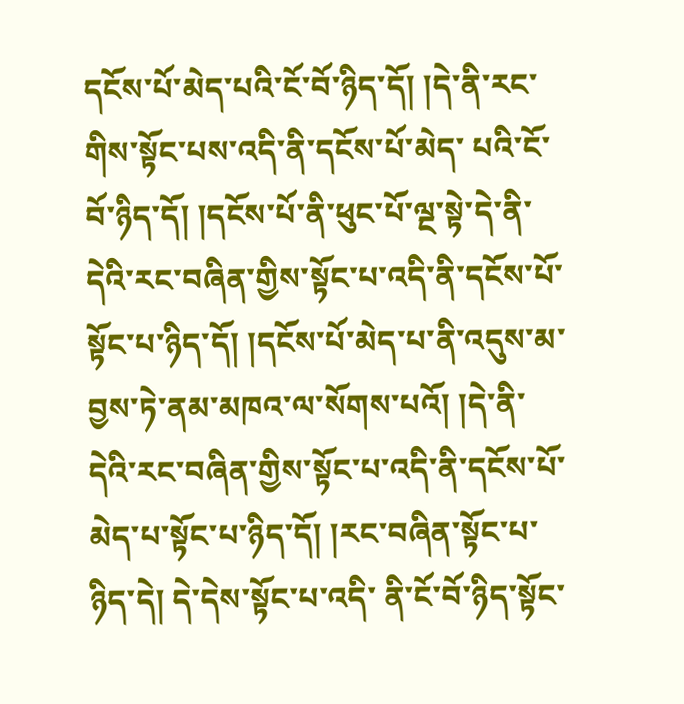དངོས་པོ་མེད་པའི་ངོ་བོ་ཉིད་དོ། །དེ་ནི་རང་གིས་སྟོང་པས་འདི་ནི་དངོས་པོ་མེད་ པའི་ངོ་བོ་ཉིད་དོ། །དངོས་པོ་ནི་ཕུང་པོ་ལྔ་སྟེ་དེ་ནི་དེའི་རང་བཞིན་གྱིས་སྟོང་པ་འདི་ནི་དངོས་པོ་སྟོང་པ་ཉིད་དོ། །དངོས་པོ་མེད་པ་ནི་འདུས་མ་བྱས་ཏེ་ནམ་མཁའ་ལ་སོགས་པའོ། །དེ་ནི་དེའི་རང་བཞིན་གྱིས་སྟོང་པ་འདི་ནི་དངོས་པོ་མེད་པ་སྟོང་པ་ཉིད་དོ། །རང་བཞིན་སྟོང་པ་ཉིད་དེ། དེ་དེས་སྟོང་པ་འདི་ ནི་ངོ་བོ་ཉིད་སྟོང་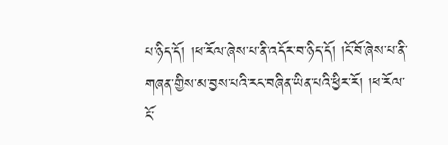པ་ཉིད་དོ། །ཕ་རོལ་ཞེས་པ་ནི་འདོར་བ་ཉིད་དོ། །ངོ་བོ་ཞེས་པ་ནི་གཞན་གྱིས་མ་བྱས་པའི་རང་བཞིན་ཡིན་པའི་ཕྱིར་རོ། །ཕ་རོལ་ངོ་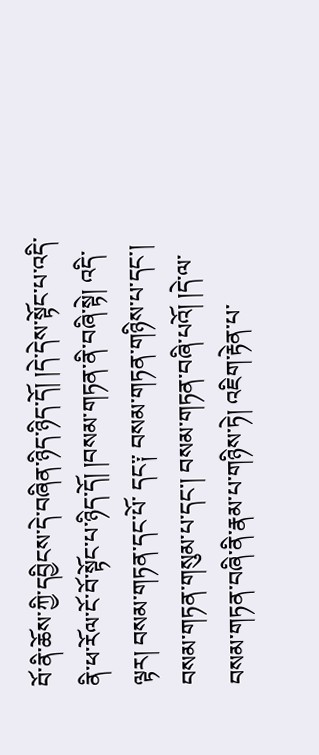བོ་ནི་ཆོས་ཀྱི་དབྱིངས་དེ་བཞིན་ཉིད་ཉིད་དོ། །དེ་དེས་སྟོང་པ་འདི་ནི་ཕ་རོལ་ངོ་བོ་སྟོང་པ་ཉིད་དོ། །བསམ་གཏན་ནི་བཞི་སྟེ། འདི་ལྟར། བསམ་གཏན་དང་པོ་ དང༑ བསམ་གཏན་གཉིས་པ་དང་། བསམ་གཏན་གསུམ་པ་དང་། བསམ་གཏན་བཞི་པའོ། །དེ་ལ་བསམ་གཏན་བཞི་ནི་རྣམ་པ་གཉིས་ཏེ། འཇིག་རྟེན་པ་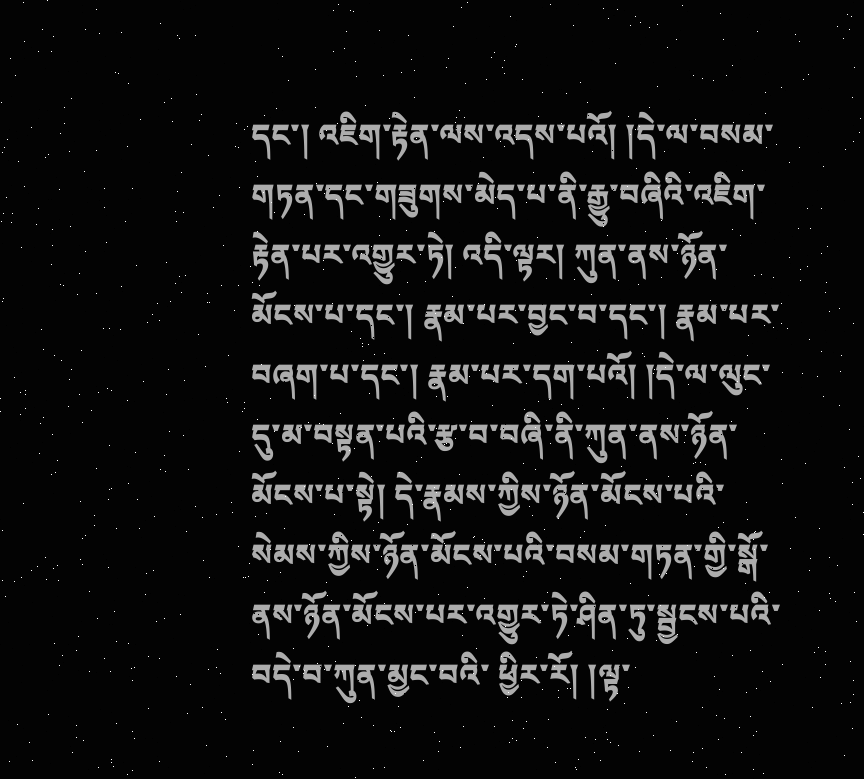དང་། འཇིག་རྟེན་ལས་འདས་པའོ། །དེ་ལ་བསམ་གཏན་དང་གཟུགས་མེད་པ་ནི་རྒྱུ་བཞིའི་འཇིག་རྟེན་པར་འགྱུར་ཏེ། འདི་ལྟར། ཀུན་ནས་ཉོན་ མོངས་པ་དང་། རྣམ་པར་བྱང་བ་དང་། རྣམ་པར་བཞག་པ་དང་། རྣམ་པར་དག་པའོ། །དེ་ལ་ལུང་དུ་མ་བསྟན་པའི་རྩ་བ་བཞི་ནི་ཀུན་ནས་ཉོན་མོངས་པ་སྟེ། དེ་རྣམས་ཀྱིས་ཉོན་མོངས་པའི་སེམས་ཀྱིས་ཉོན་མོངས་པའི་བསམ་གཏན་གྱི་སྒོ་ནས་ཉོན་མོངས་པར་འགྱུར་ཏེ་ཤིན་ཏུ་སྦྱངས་པའི་བདེ་བ་ཀུན་མྱང་བའི་ ཕྱིར་རོ། །ལྟ་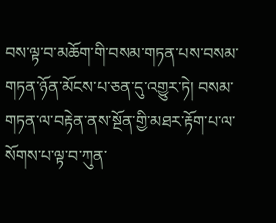བས་ལྟ་བ་མཆོག་གི་བསམ་གཏན་པས་བསམ་གཏན་ཉོན་མོངས་པ་ཅན་དུ་འགྱུར་ཏེ། བསམ་གཏན་ལ་བརྟེན་ནས་སྔོན་གྱི་མཐར་རྟོག་པ་ལ་སོགས་པ་ལྟ་བ་ཀུན་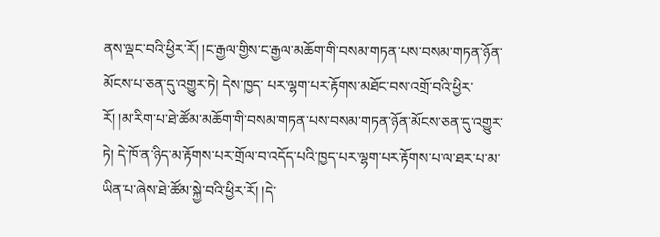ནས་ལྡང་བའི་ཕྱིར་རོ། །ང་རྒྱལ་གྱིས་ང་རྒྱལ་མཆོག་གི་བསམ་གཏན་པས་བསམ་གཏན་ཉོན་མོངས་པ་ཅན་དུ་འགྱུར་ཏེ། དེས་ཁྱད་ པར་ལྷག་པར་རྟོགས་མཐོང་བས་འགྲོ་བའི་ཕྱིར་རོ། །མ་རིག་པ་ཐེ་ཚོམ་མཆོག་གི་བསམ་གཏན་པས་བསམ་གཏན་ཉོན་མོངས་ཅན་དུ་འགྱུར་ཏེ། དེ་ཁོ་ན་ཉིད་མ་རྟོགས་པར་གྲོལ་བ་འདོད་པའི་ཁྱད་པར་ལྷག་པར་རྟོགས་པ་ལ་ཐར་པ་མ་ཡིན་པ་ཞེས་ཐེ་ཚོམ་སྐྱེ་བའི་ཕྱིར་རོ། །དེ་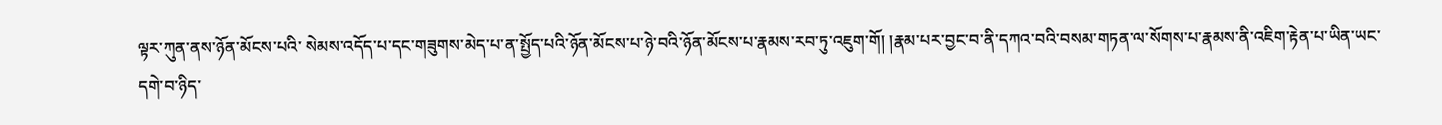ལྟར་ཀུན་ནས་ཉོན་མོངས་པའི་ སེམས་འདོད་པ་དང་གཟུགས་མེད་པ་ན་སྤྱོད་པའི་ཉོན་མོངས་པ་ཉེ་བའི་ཉོན་མོངས་པ་རྣམས་རབ་ཏུ་འཇུག་གོ། །རྣམ་པར་བྱང་བ་ནི་དཀའ་བའི་བསམ་གཏན་ལ་སོགས་པ་རྣམས་ནི་འཇིག་རྟེན་པ་ཡིན་ཡང་དགེ་བ་ཉིད་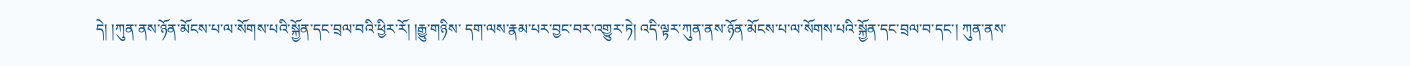དེ། །ཀུན་ནས་ཉོན་མོངས་པ་ལ་སོགས་པའི་སྐྱོན་དང་བྲལ་བའི་ཕྱིར་རོ། །རྒྱུ་གཉིས་ དག་ལས་རྣམ་པར་བྱང་བར་འགྱུར་ཏེ། འདི་ལྟར་ཀུན་ནས་ཉོན་མོངས་པ་ལ་སོགས་པའི་སྐྱོན་དང་བྲལ་བ་དང་། ཀུན་ནས་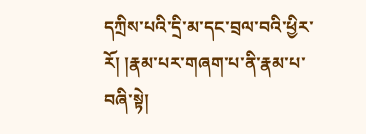དཀྲིས་པའི་དྲི་མ་དང་བྲལ་བའི་ཕྱིར་རོ། །རྣམ་པར་གཞག་པ་ནི་རྣམ་པ་བཞི་སྟེ།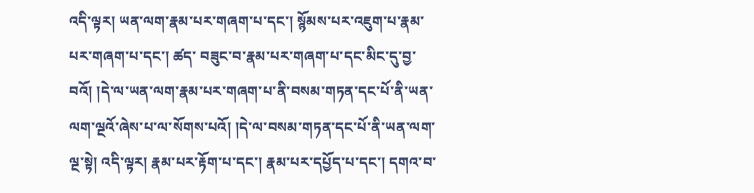འདི་ལྟར། ཡན་ལག་རྣམ་པར་གཞག་པ་དང་། སྙོམས་པར་འཇུག་པ་རྣམ་པར་གཞག་པ་དང་། ཚད་ བཟུང་བ་རྣམ་པར་གཞག་པ་དང་མིང་དུ་བྱ་བའོ། །དེ་ལ་ཡན་ལག་རྣམ་པར་གཞག་པ་ནི་བསམ་གཏན་དང་པོ་ནི་ཡན་ལག་ལྔའོ་ཞེས་པ་ལ་སོགས་པའོ། །དེ་ལ་བསམ་གཏན་དང་པོ་ནི་ཡན་ལག་ལྔ་སྟེ། འདི་ལྟར། རྣམ་པར་རྟོག་པ་དང་། རྣམ་པར་དཔྱོད་པ་དང་། དགའ་བ་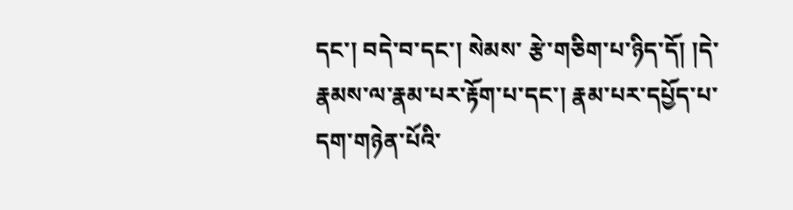དང་། བདེ་བ་དང་། སེམས་ རྩེ་གཅིག་པ་ཉིད་དོ། །དེ་རྣམས་ལ་རྣམ་པར་རྟོག་པ་དང་། རྣམ་པར་དཔྱོད་པ་དག་གཉེན་པོའི་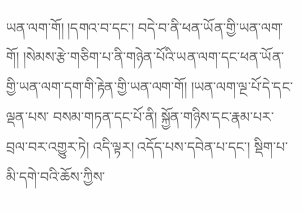ཡན་ལག་གོ། །དགའ་བ་དང་། བདེ་བ་ནི་ཕན་ཡོན་གྱི་ཡན་ལག་གོ། །སེམས་རྩེ་གཅིག་པ་ནི་གཉེན་པོའི་ཡན་ལག་དང་ཕན་ཡོན་གྱི་ཡན་ལག་དག་གི་རྟེན་གྱི་ཡན་ལག་གོ། །ཡན་ལག་ལྔ་པོ་དེ་དང་ལྡན་པས་ བསམ་གཏན་དང་པོ་ནི། སྐྱོན་གཉིས་དང་རྣམ་པར་བྲལ་བར་འགྱུར་ཏེ། འདི་ལྟར། འདོད་པས་དབེན་པ་དང་། སྡིག་པ་མི་དགེ་བའི་ཆོས་ཀྱིས་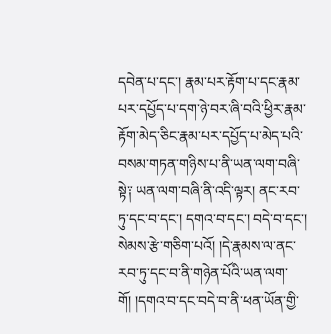དབེན་པ་དང་། རྣམ་པར་རྟོག་པ་དང་རྣམ་པར་དཔྱོད་པ་དག་ཉེ་བར་ཞི་བའི་ཕྱིར་རྣམ་རྟོག་མེད་ཅིང་རྣམ་པར་དཔྱོད་པ་མེད་པའི་བསམ་གཏན་གཉིས་པ་ནི་ཡན་ལག་བཞི་ སྟེ༑ ཡན་ལག་བཞི་ནི་འདི་ལྟར། ནང་རབ་ཏུ་དང་བ་དང་། དགའ་བ་དང་། བདེ་བ་དང་། སེམས་རྩེ་གཅིག་པའོ། །དེ་རྣམས་ལ་ནང་རབ་ཏུ་དང་བ་ནི་གཉེན་པོའི་ཡན་ལག་གོ། །དགའ་བ་དང་བདེ་བ་ནི་ཕན་ཡོན་གྱི་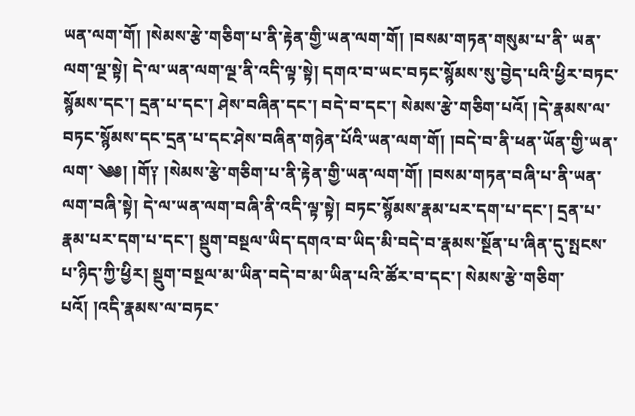ཡན་ལག་གོ། །སེམས་རྩེ་གཅིག་པ་ནི་རྟེན་གྱི་ཡན་ལག་གོ། །བསམ་གཏན་གསུམ་པ་ནི་ ཡན་ལག་ལྔ་སྟེ། དེ་ལ་ཡན་ལག་ལྔ་ནི་འདི་ལྟ་སྟེ། དགའ་བ་ཡང་བཏང་སྙོམས་སུ་བྱེད་པའི་ཕྱིར་བཏང་སྙོམས་དང་། དྲན་པ་དང་། ཤེས་བཞིན་དང་། བདེ་བ་དང་། སེམས་རྩེ་གཅིག་པའོ། །དེ་རྣམས་ལ་བཏང་སྙོམས་དང་དྲན་པ་དང་ཤེས་བཞིན་གཉེན་པོའི་ཡན་ལག་གོ། །བདེ་བ་ནི་ཕན་ཡོན་གྱི་ཡན་ལག་ ༄༅། །གོ༑ །སེམས་རྩེ་གཅིག་པ་ནི་རྟེན་གྱི་ཡན་ལག་གོ། །བསམ་གཏན་བཞི་པ་ནི་ཡན་ལག་བཞི་སྟེ། དེ་ལ་ཡན་ལག་བཞི་ནི་འདི་ལྟ་སྟེ། བཏང་སྙོམས་རྣམ་པར་དག་པ་དང་། དྲན་པ་རྣམ་པར་དག་པ་དང་། སྡུག་བསྔལ་ཡིད་དགའ་བ་ཡིད་མི་བདེ་བ་རྣམས་སྔོན་པ་ཞིན་དུ་སྤངས་ པ་ཉིད་ཀྱི་ཕྱིར། སྡུག་བསྔལ་མ་ཡིན་བདེ་བ་མ་ཡིན་པའི་ཚོར་བ་དང་། སེམས་རྩེ་གཅིག་པའོ། །འདི་རྣམས་ལ་བཏང་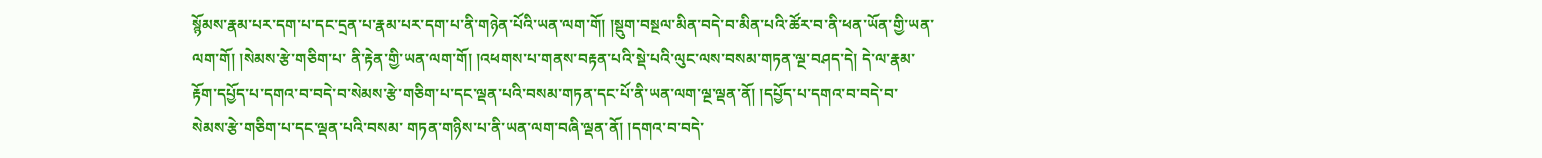སྙོམས་རྣམ་པར་དག་པ་དང་དྲན་པ་རྣམ་པར་དག་པ་ནི་གཉེན་པོའི་ཡན་ལག་གོ། །སྡུག་བསྔལ་མིན་བདེ་བ་མིན་པའི་ཚོར་བ་ནི་ཕན་ཡོན་གྱི་ཡན་ལག་གོ། །སེམས་རྩེ་གཅིག་པ་ ནི་རྟེན་གྱི་ཡན་ལག་གོ། །འཕགས་པ་གནས་བརྟན་པའི་སྡེ་པའི་ལུང་ལས་བསམ་གཏན་ལྔ་བཤད་དེ། དེ་ལ་རྣམ་རྟོག་དཔྱོད་པ་དགའ་བ་བདེ་བ་སེམས་རྩེ་གཅིག་པ་དང་ལྡན་པའི་བསམ་གཏན་དང་པོ་ནི་ཡན་ལག་ལྔ་ལྡན་ནོ། །དཔྱོད་པ་དགའ་བ་བདེ་བ་སེམས་རྩེ་གཅིག་པ་དང་ལྡན་པའི་བསམ་ གཏན་གཉིས་པ་ནི་ཡན་ལག་བཞི་ལྡན་ནོ། །དགའ་བ་བདེ་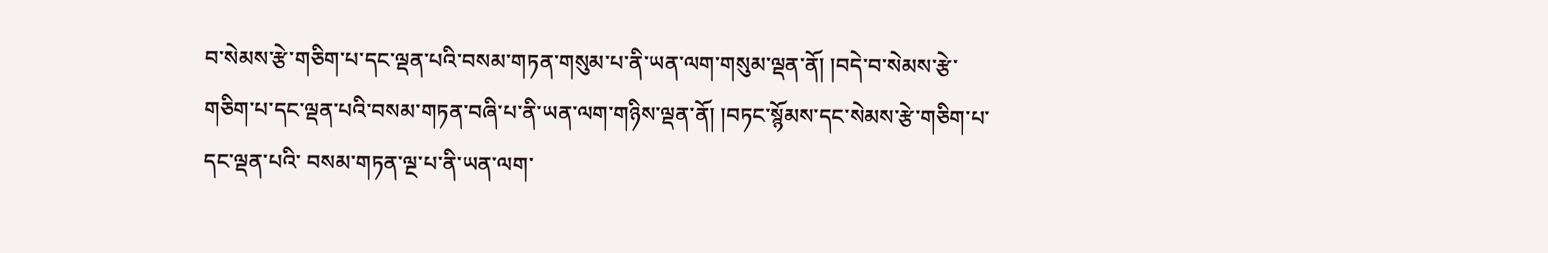བ་སེམས་རྩེ་གཅིག་པ་དང་ལྡན་པའི་བསམ་གཏན་གསུམ་པ་ནི་ཡན་ལག་གསུམ་ལྡན་ནོ། །བདེ་བ་སེམས་རྩེ་གཅིག་པ་དང་ལྡན་པའི་བསམ་གཏན་བཞི་པ་ནི་ཡན་ལག་གཉིས་ལྡན་ནོ། །བཏང་སྙོམས་དང་སེམས་རྩེ་གཅིག་པ་དང་ལྡན་པའི་ བསམ་གཏན་ལྔ་པ་ནི་ཡན་ལག་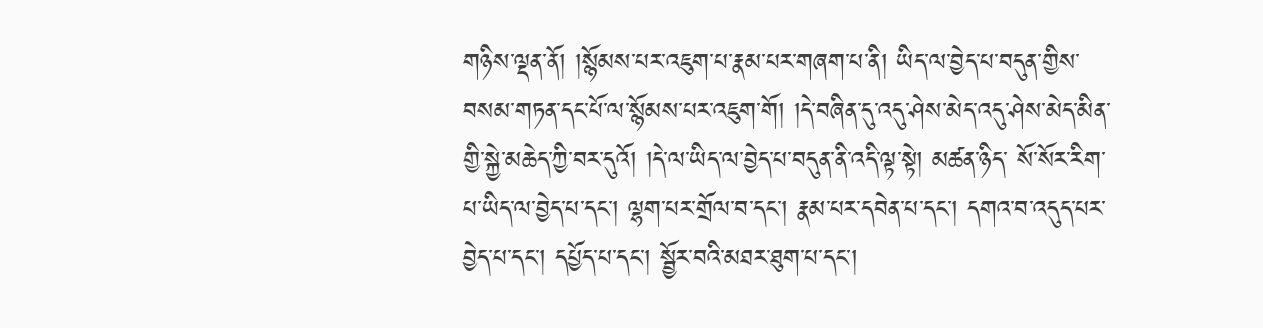གཉིས་ལྡན་ནོ། །སྙོམས་པར་འཇུག་པ་རྣམ་པར་གཞག་པ་ནི། ཡིད་ལ་བྱེད་པ་བདུན་གྱིས་བསམ་གཏན་དང་པོ་ལ་སྙོམས་པར་འཇུག་གོ། །དེ་བཞིན་དུ་འདུ་ཤེས་མེད་འདུ་ཤེས་མེད་མིན་གྱི་སྐྱེ་མཆེད་ཀྱི་བར་དུའོ། །དེ་ལ་ཡིད་ལ་བྱེད་པ་བདུན་ནི་འདི་ལྟ་སྟེ། མཚན་ཉིད་ སོ་སོར་རིག་པ་ཡིད་ལ་བྱེད་པ་དང་། ལྷག་པར་གྲོལ་བ་དང་། རྣམ་པར་དབེན་པ་དང་། དགའ་བ་འདུད་པར་བྱེད་པ་དང་། དཔྱོད་པ་དང་། སྦྱོར་བའི་མཐར་ཐུག་པ་དང་།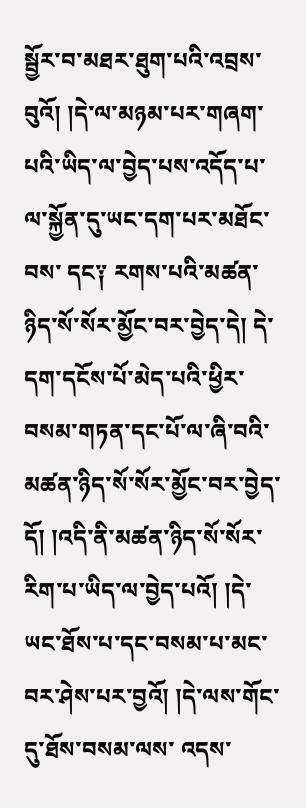སྦྱོར་བ་མཐར་ཐུག་པའི་འབྲས་བུའོ། །དེ་ལ་མཉམ་པར་གཞག་པའི་ཡིད་ལ་བྱེད་པས་འདོད་པ་ལ་སྐྱོན་དུ་ཡང་དག་པར་མཐོང་བས་ དང༑ རགས་པའི་མཚན་ཉིད་སོ་སོར་མྱོང་བར་བྱེད་དེ། དེ་དག་དངོས་པོ་མེད་པའི་ཕྱིར་བསམ་གཏན་དང་པོ་ལ་ཞི་བའི་མཚན་ཉིད་སོ་སོར་མྱོང་བར་བྱེད་དོ། །འདི་ནི་མཚན་ཉིད་སོ་སོར་རིག་པ་ཡིད་ལ་བྱེད་པའོ། །དེ་ཡང་ཐོས་པ་དང་བསམ་པ་མང་བར་ཤེས་པར་བྱའོ། །དེ་ལས་གོང་དུ་ཐོས་བསམ་ལས་ འདས་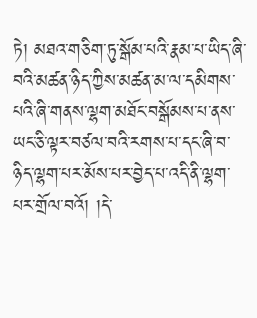ཏེ། མཐའ་གཅིག་ཏུ་སྒོམ་པའི་རྣམ་པ་ཡིད་ཞི་བའི་མཚན་ཉིད་ཀྱིས་མཚན་མ་ལ་དམིགས་པའི་ཞི་གནས་ལྷག་མཐོང་བསྒོམས་པ་ནས་ཡང་ཅི་ལྟར་བཙལ་བའི་རགས་པ་དང་ཞི་བ་ཉིད་ལྷག་པར་མོས་པར་བྱེད་པ་འདི་ནི་ལྷག་པར་གྲོལ་བའོ། །དེ་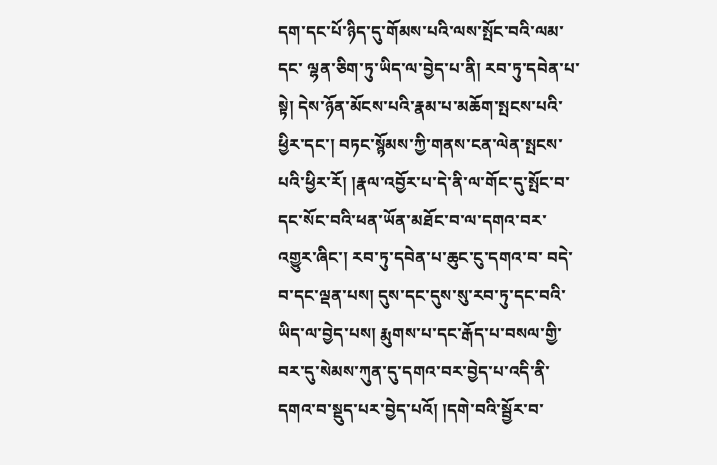དག་དང་པོ་ཉིད་དུ་གོམས་པའི་ལས་སྤོང་བའི་ལམ་དང་ ལྷན་ཅིག་ཏུ་ཡིད་ལ་བྱེད་པ་ནི། རབ་ཏུ་དབེན་པ་སྟེ། དེས་ཉོན་མོངས་པའི་རྣམ་པ་མཆོག་སྤངས་པའི་ཕྱིར་དང་། བཏང་སྙོམས་ཀྱི་གནས་ངན་ལེན་སྤངས་པའི་ཕྱིར་རོ། །རྣལ་འབྱོར་པ་དེ་ནི་ལ་གོང་དུ་སྤོང་བ་དང་སོང་བའི་ཕན་ཡོན་མཐོང་བ་ལ་དགའ་བར་འགྱུར་ཞིང་། རབ་ཏུ་དབེན་པ་ཆུང་ངུ་དགའ་བ་ བདེ་བ་དང་ལྡན་པས། དུས་དང་དུས་སུ་རབ་ཏུ་དང་བའི་ཡིད་ལ་བྱེད་པས། རྨུགས་པ་དང་རྒོད་པ་བསལ་གྱི་བར་དུ་སེམས་ཀུན་དུ་དགའ་བར་བྱེད་པ་འདི་ནི་དགའ་བ་སྡུད་པར་བྱེད་པའོ། །དགེ་བའི་སྦྱོར་བ་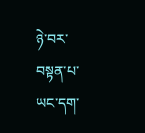ཉེ་བར་བསྟན་པ་ཡང་དག་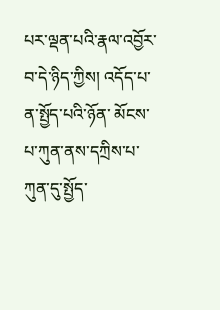པར་ལྡན་པའི་རྣལ་འབྱོར་བ་དེ་ཉིད་ཀྱིས། འདོད་པ་ན་སྤྱོད་པའི་ཉོན་ མོངས་པ་ཀུན་ནས་དཀྲིས་པ་ཀུན་དུ་སྤྱོད་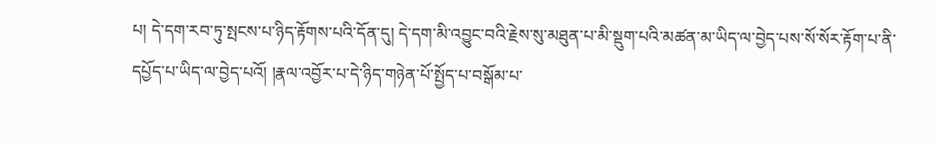པ། དེ་དག་རབ་ཏུ་སྤངས་པ་ཉིད་རྟོགས་པའི་དོན་དུ། དེ་དག་མི་འབྱུང་བའི་རྗེས་སུ་མཐུན་པ་མི་སྡུག་པའི་མཚན་མ་ཡིད་ལ་བྱེད་པས་སོ་སོར་རྟོག་པ་ནི་དཔྱོད་པ་ཡིད་ལ་བྱེད་པའོ། །རྣལ་འབྱོར་པ་དེ་ཉིད་གཉེན་པོ་སྤྱོད་པ་བསྒོམ་པ་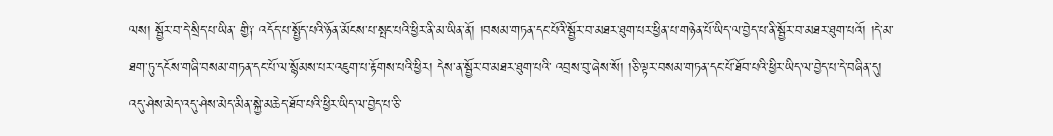ལས། སྦྱོར་བ་དེ་སྲིད་པ་ཡིན་ གྱི༑ འདོད་པ་སྤྱོད་པའི་ཉོན་མོངས་པ་སྤང་པའི་ཕྱིར་ནི་མ་ཡིན་ནོ། །བསམ་གཏན་དང་པོའི་སྦྱོར་བ་མཐར་ཐུག་པར་ཕྱིན་པ་གཉེན་པོ་ཡིད་ལ་བྱེད་པ་ནི་སྦྱོར་བ་མཐར་ཐུག་པའོ། །དེ་མ་ཐག་ཏུ་དངོས་གཞི་བསམ་གཏན་དང་པོ་ལ་སྙོམས་པར་འཇུག་པ་རྟོགས་པའི་ཕྱིར། དེས་ན་སྦྱོར་བ་མཐར་ཐུག་པའི་ འབྲས་བུ་ཞེས་སོ། །ཅི་ལྟར་བསམ་གཏན་དང་པོ་ཐོབ་པའི་ཕྱིར་ཡིད་ལ་བྱེད་པ་དེ་བཞིན་དུ། འདུ་ཤེས་མེད་འདུ་ཤེས་མེད་མིན་སྐྱེ་མཆེད་ཐོབ་པའི་ཕྱིར་ཡིད་ལ་བྱེད་པ་ཅི་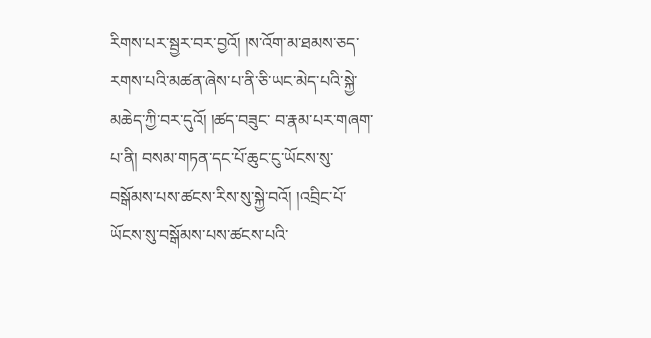རིགས་པར་སྦྱར་བར་བྱའོ། །ས་འོག་མ་ཐམས་ཅད་རགས་པའི་མཚན་ཞེས་པ་ནི་ཅི་ཡང་མེད་པའི་སྐྱེ་མཆེད་ཀྱི་བར་དུའོ། །ཚད་བཟུང་ བ་རྣམ་པར་གཞག་པ་ནི། བསམ་གཏན་དང་པོ་ཆུང་ངུ་ཡོངས་སུ་བསྒོམས་པས་ཚངས་རིས་སུ་སྐྱེ་བའོ། །འབྲིང་པོ་ཡོངས་སུ་བསྒོམས་པས་ཚངས་པའི་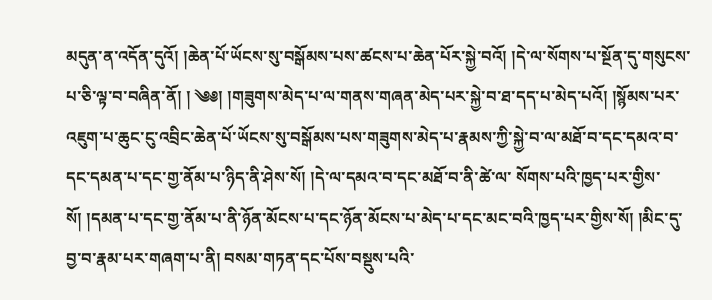མདུན་ན་འདོན་དུའོ། །ཆེན་པོ་ཡོངས་སུ་བསྒོམས་པས་ཚངས་པ་ཆེན་པོར་སྐྱེ་བའོ། །དེ་ལ་སོགས་པ་སྔོན་དུ་གསུངས་པ་ཅི་ལྟ་བ་བཞིན་ནོ། ། ༄༅། །གཟུགས་མེད་པ་ལ་གནས་གཞན་མེད་པར་སྐྱེ་བ་ཐ་དད་པ་མེད་པའོ། །སྙོམས་པར་འཇུག་པ་ཆུང་ངུ་འབྲིང་ཆེན་པོ་ཡོངས་སུ་བསྒོམས་པས་གཟུགས་མེད་པ་རྣམས་ཀྱི་སྐྱེ་བ་ལ་མཐོ་བ་དང་དམའ་བ་དང་དམན་པ་དང་གྱ་ནོམ་པ་ཉིད་ནི་ཤེས་སོ། །དེ་ལ་དམའ་བ་དང་མཐོ་བ་ནི་ཚེ་ལ་ སོགས་པའི་ཁྱད་པར་གྱིས་སོ། །དམན་པ་དང་གྱ་ནོམ་པ་ནི་ཉོན་མོངས་པ་དང་ཉོན་མོངས་པ་མེད་པ་དང་མང་བའི་ཁྱད་པར་གྱིས་སོ། །མིང་དུ་བྱ་བ་རྣམ་པར་གཞག་པ་ནི། བསམ་གཏན་དང་པོས་བསྡུས་པའི་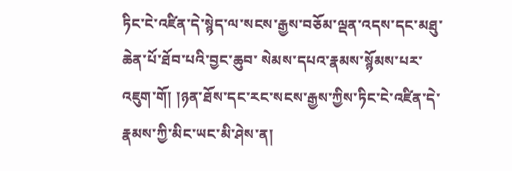ཏིང་ངེ་འཛིན་དེ་སྙེད་ལ་སངས་རྒྱས་བཅོམ་ལྡན་འདས་དང་མཐུ་ཆེན་པོ་ཐོབ་པའི་བྱང་ཆུབ་ སེམས་དཔའ་རྣམས་སྙོམས་པར་འཇུག་གོ། །ཉན་ཐོས་དང་རང་སངས་རྒྱས་ཀྱིས་ཏིང་ངེ་འཛིན་དེ་རྣམས་ཀྱི་མིང་ཡང་མི་ཤེས་ན།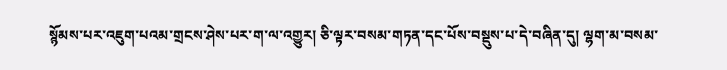སྙོམས་པར་འཇུག་པའམ་གྲངས་ཤེས་པར་ག་ལ་འགྱུར། ཅི་ལྟར་བསམ་གཏན་དང་པོས་བསྡུས་པ་དེ་བཞིན་དུ། ལྷག་མ་བསམ་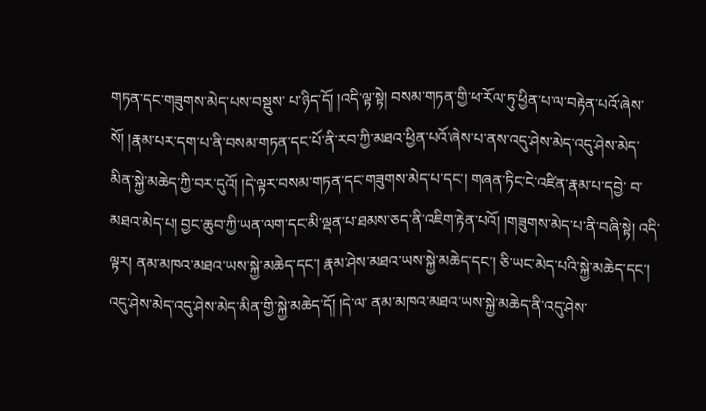གཏན་དང་གཟུགས་མེད་པས་བསྡུས་ པ་ཉིད་དོ། །འདི་ལྟ་སྟེ། བསམ་གཏན་གྱི་ཕ་རོལ་ཏུ་ཕྱིན་པ་ལ་བརྟེན་པའོ་ཞེས་སོ། །རྣམ་པར་དག་པ་ནི་བསམ་གཏན་དང་པོ་ནི་རབ་ཀྱི་མཐའ་ཕྱིན་པའོ་ཞེས་པ་ནས་འདུ་ཤེས་མེད་འདུ་ཤེས་མེད་མིན་སྐྱེ་མཆེད་ཀྱི་བར་དུའོ། །དེ་ལྟར་བསམ་གཏན་དང་གཟུགས་མེད་པ་དང་། གཞན་ཏིང་ངེ་འཛིན་རྣམ་པ་དབྱེ་ བ་མཐའ་མེད་པ། བྱང་ཆུབ་ཀྱི་ཡན་ལག་དང་མི་ལྡན་པ་ཐམས་ཅད་ནི་འཇིག་རྟེན་པའོ། །གཟུགས་མེད་པ་ནི་བཞི་སྟེ། འདི་ལྟར། ནམ་མཁའ་མཐའ་ཡས་སྐྱེ་མཆེད་དང་། རྣམ་ཤེས་མཐའ་ཡས་སྐྱེ་མཆེད་དང་། ཅི་ཡང་མེད་པའི་སྐྱེ་མཆེད་དང་། འདུ་ཤེས་མེད་འདུ་ཤེས་མེད་མིན་གྱི་སྐྱེ་མཆེད་དོ། །དེ་ལ་ ནམ་མཁའ་མཐའ་ཡས་སྐྱེ་མཆེད་ནི་འདུ་ཤེས་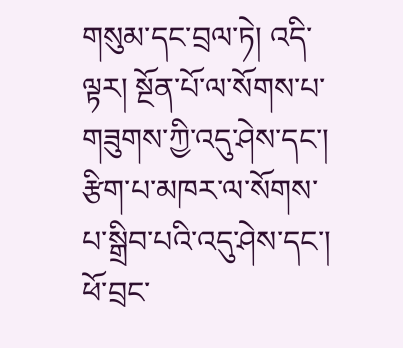གསུམ་དང་བྲལ་ཏེ། འདི་ལྟར། སྔོན་པོ་ལ་སོགས་པ་གཟུགས་ཀྱི་འདུ་ཤེས་དང་། རྩིག་པ་མཁར་ལ་སོགས་པ་སྒྲིབ་པའི་འདུ་ཤེས་དང་། ཕོ་བྲང་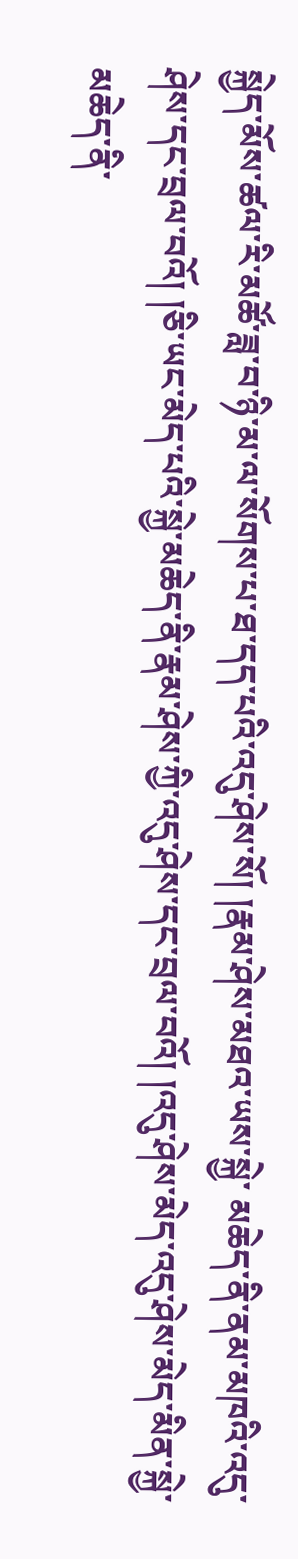སྐྱེད་མོས་ཚལ་རི་མཚོ་ཟླ་བ་ཉི་མ་ལ་སོགས་པ་ཐ་དད་པའི་འདུ་ཤེས་སོ། །རྣམ་ཤེས་མཐའ་ཡས་སྐྱེ་ མཆེད་ནི་ནམ་མཁའི་འདུ་ཤེས་དང་བྲལ་བའོ། །ཅི་ཡང་མེད་པའི་སྐྱེ་མཆེད་ནི་རྣམ་ཤེས་ཀྱི་འདུ་ཤེས་དང་བྲལ་བའོ། །འདུ་ཤེས་མེད་འདུ་ཤེས་མེད་མིན་སྐྱེ་མཆེད་ནི་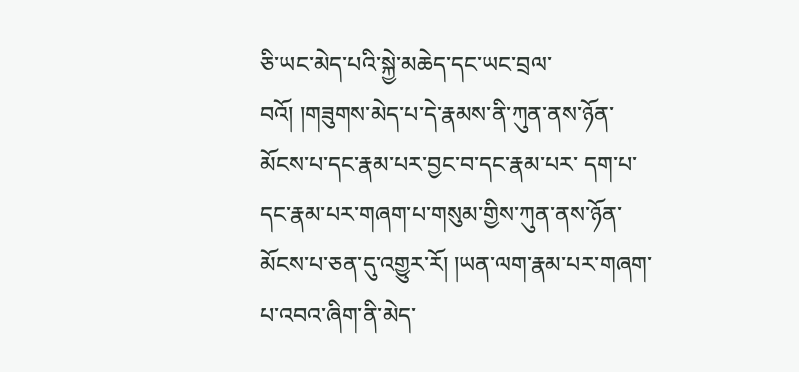ཅི་ཡང་མེད་པའི་སྐྱེ་མཆེད་དང་ཡང་བྲལ་བའོ། །གཟུགས་མེད་པ་དེ་རྣམས་ནི་ཀུན་ནས་ཉོན་མོངས་པ་དང་རྣམ་པར་བྱང་བ་དང་རྣམ་པར་ དག་པ་དང་རྣམ་པར་གཞག་པ་གསུམ་གྱིས་ཀུན་ནས་ཉོན་མོངས་པ་ཅན་དུ་འགྱུར་རོ། །ཡན་ལག་རྣམ་པར་གཞག་པ་འབའ་ཞིག་ནི་མེད་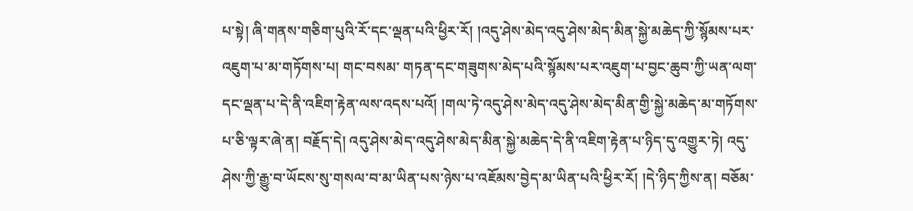པ་སྟེ། ཞི་གནས་གཅིག་པུའི་རོ་དང་ལྡན་པའི་ཕྱིར་རོ། །འདུ་ཤེས་མེད་འདུ་ཤེས་མེད་མིན་སྐྱེ་མཆེད་ཀྱི་སྙོམས་པར་འཇུག་པ་མ་གཏོགས་པ། གང་བསམ་ གཏན་དང་གཟུགས་མེད་པའི་སྙོམས་པར་འཇུག་པ་བྱང་ཆུབ་ཀྱི་ཡན་ལག་དང་ལྡན་པ་དེ་ནི་འཇིག་རྟེན་ལས་འདས་པའོ། །གལ་ཏེ་འདུ་ཤེས་མེད་འདུ་ཤེས་མེད་མིན་གྱི་སྐྱེ་མཆེད་མ་གཏོགས་པ་ཅི་ལྟར་ཞེ་ན། བརྗོད་དེ། འདུ་ཤེས་མེད་འདུ་ཤེས་མེད་མིན་སྐྱེ་མཆེད་དེ་ནི་འཇིག་རྟེན་པ་ཉིད་དུ་འགྱུར་ཏེ། འདུ་ཤེས་ཀྱི་རྒྱུ་བ་ཡོངས་སུ་གསལ་བ་མ་ཡིན་པས་ཉེས་པ་འཇོམས་བྱེད་མ་ཡིན་པའི་ཕྱིར་རོ། །དེ་ཉིད་ཀྱིས་ན། བཅོམ་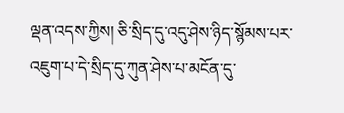ལྡན་འདས་ཀྱིས། ཅི་སྲིད་དུ་འདུ་ཤེས་ཉིད་སྙོམས་པར་འཇུག་པ་དེ་སྲིད་དུ་ཀུན་ཤེས་པ་མངོན་དུ་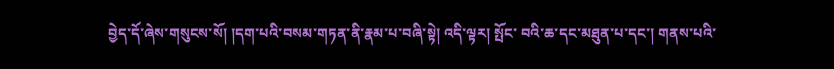བྱེད་དོ་ཞེས་གསུངས་སོ། །དག་པའི་བསམ་གཏན་ནི་རྣམ་པ་བཞི་སྟེ། འདི་ལྟར། སྤོང་ བའི་ཆ་དང་མཐུན་པ་དང་། གནས་པའི་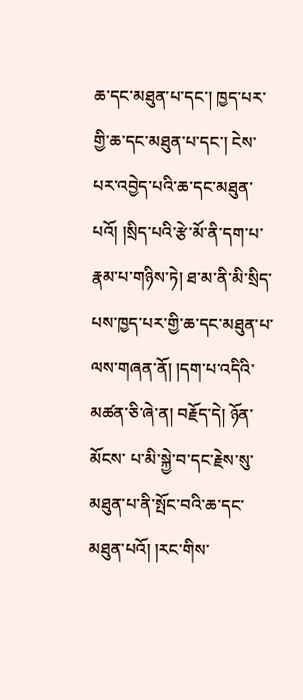ཆ་དང་མཐུན་པ་དང་། ཁྱད་པར་གྱི་ཆ་དང་མཐུན་པ་དང་། ངེས་པར་འབྱེད་པའི་ཆ་དང་མཐུན་པའོ། །སྲིད་པའི་རྩེ་མོ་ནི་དག་པ་རྣམ་པ་གཉིས་ཏེ། ཐ་མ་ནི་མི་སྲིད་པས་ཁྱད་པར་གྱི་ཆ་དང་མཐུན་པ་ལས་གཞན་ནོ། །དག་པ་འདིའི་མཚན་ཅི་ཞེ་ན། བརྗོད་དེ། ཉོན་མོངས་ པ་མི་སྐྱེ་བ་དང་རྗེས་སུ་མཐུན་པ་ནི་སྤོང་བའི་ཆ་དང་མཐུན་པའོ། །རང་གིས་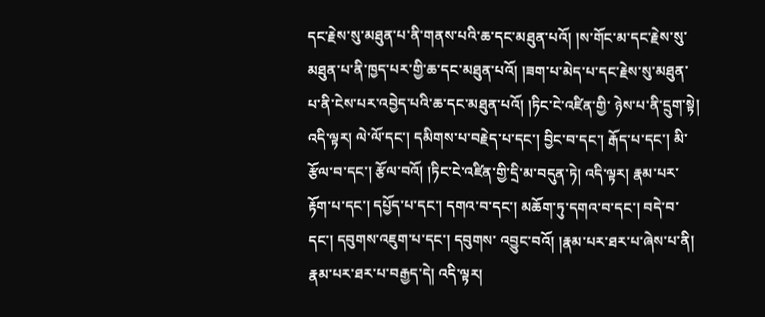དང་རྗེས་སུ་མཐུན་པ་ནི་གནས་པའི་ཆ་དང་མཐུན་པའོ། །ས་གོང་མ་དང་རྗེས་སུ་མཐུན་པ་ནི་ཁྱད་པར་གྱི་ཆ་དང་མཐུན་པའོ། །ཟག་པ་མེད་པ་དང་རྗེས་སུ་མཐུན་པ་ནི་ངེས་པར་འབྱེད་པའི་ཆ་དང་མཐུན་པའོ། །ཏིང་ངེ་འཛིན་གྱི་ ཉེས་པ་ནི་དྲུག་སྟེ། འདི་ལྟར། ལེ་ལོ་དང་། དམིགས་པ་བརྗེད་པ་དང་། བྱིང་བ་དང་། རྒོད་པ་དང་། མི་རྩོལ་བ་དང་། རྩོལ་བའོ། །ཏིང་ངེ་འཛིན་གྱི་དྲི་མ་བདུན་ཏེ། འདི་ལྟར། རྣམ་པར་རྟོག་པ་དང་། དཔྱོད་པ་དང་། དགའ་བ་དང་། མཆོག་ཏུ་དགའ་བ་དང་། བདེ་བ་དང་། དབུགས་འཇུག་པ་དང་། དབུགས་ འབྱུང་བའོ། །རྣམ་པར་ཐར་པ་ཞེས་པ་ནི། རྣམ་པར་ཐར་པ་བརྒྱད་དེ། འདི་ལྟར།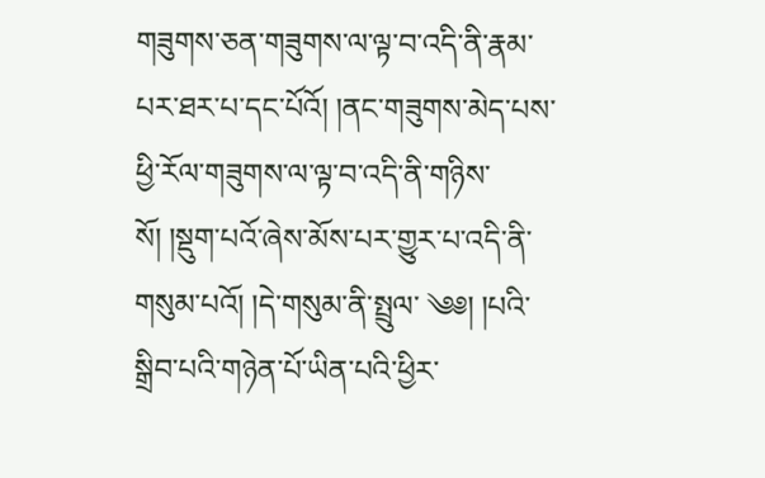གཟུགས་ཅན་གཟུགས་ལ་ལྟ་བ་འདི་ནི་རྣམ་པར་ཐར་པ་དང་པོའོ། །ནང་གཟུགས་མེད་པས་ཕྱི་རོལ་གཟུགས་ལ་ལྟ་བ་འདི་ནི་གཉིས་སོ། །སྡུག་པའོ་ཞེས་མོས་པར་གྱུར་པ་འདི་ནི་གསུམ་པའོ། །དེ་གསུམ་ནི་སྤྲུལ་ ༄༅། །པའི་སྒྲིབ་པའི་གཉེན་པོ་ཡིན་པའི་ཕྱིར་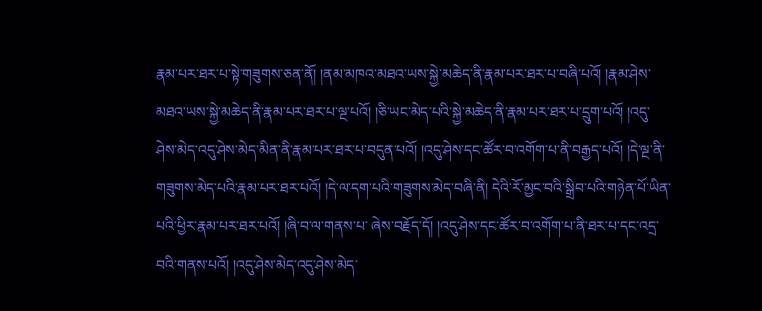རྣམ་པར་ཐར་པ་སྟེ་གཟུགས་ཅན་ནོ། །ནམ་མཁའ་མཐའ་ཡས་སྐྱེ་མཆེད་ནི་རྣམ་པར་ཐར་པ་བཞི་པའོ། །རྣམ་ཤེས་མཐའ་ཡས་སྐྱེ་མཆེད་ནི་རྣམ་པར་ཐར་པ་ལྔ་པའོ། །ཅི་ཡང་མེད་པའི་སྐྱེ་མཆེད་ནི་རྣམ་པར་ཐར་པ་དྲུག་པའོ། །འདུ་ ཤེས་མེད་འདུ་ཤེས་མེད་མིན་ནི་རྣམ་པར་ཐར་པ་བདུན་པའོ། །འདུ་ཤེས་དང་ཚོར་བ་འགོག་པ་ནི་བརྒྱད་པའོ། །དེ་ལྔ་ནི་གཟུགས་མེད་པའི་རྣམ་པར་ཐར་པའོ། །དེ་ལ་དག་པའི་གཟུགས་མེད་བཞི་ནི། དེའི་རོ་མྱང་བའི་སྒྲིབ་པའི་གཉེན་པོ་ཡིན་པའི་ཕྱིར་རྣམ་པར་ཐར་པའོ། །ཞི་བ་ལ་གནས་པ་ ཞེས་བརྗོད་དོ། །འདུ་ཤེས་དང་ཚོར་བ་འགོག་པ་ནི་ཐར་པ་དང་འདྲ་བའི་གནས་པའོ། །འདུ་ཤེས་མེད་འདུ་ཤེས་མེད་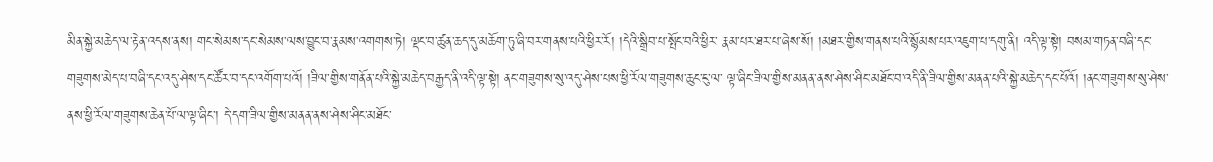མིན་སྐྱེ་མཆེད་ལ་རྟེན་འདས་ནས། གང་སེམས་དང་སེམས་ལས་བྱུང་བ་རྣམས་འགགས་ཏེ། ལྡང་བ་ཚུན་ཆད་དུ་མཆོག་ཏུ་ཞི་བར་གནས་པའི་ཕྱིར་རོ། །དེའི་སྒྲིབ་པ་སྤོང་བའི་ཕྱིར་ རྣམ་པར་ཐར་པ་ཞེས་སོ། །མཐར་གྱིས་གནས་པའི་སྙོམས་པར་འཇུག་པ་དགུ་ནི། འདི་ལྟ་སྟེ། བསམ་གཏན་བཞི་དང་གཟུགས་མེད་པ་བཞི་དང་འདུ་ཤེས་དང་ཚོར་བ་དང་འགོག་པའོ། །ཟིལ་གྱིས་གནོན་པའི་སྐྱེ་མཆེད་བརྒྱད་ནི་འདི་ལྟ་སྟེ། ནང་གཟུགས་སུ་འདུ་ཤེས་པས་ཕྱི་རོལ་གཟུགས་ཆུང་ངུ་ལ་ ལྟ་ཞིང་ཟིལ་གྱིས་མནན་ནས་ཤེས་ཤིང་མཐོང་བ་འདི་ནི་ཟིལ་གྱིས་མནན་པའི་སྐྱེ་མཆེད་དང་པོའོ། །ནང་གཟུགས་སུ་ཤེས་ནས་ཕྱི་རོལ་གཟུགས་ཆེན་པོ་ལ་ལྟ་ཞིང་། དེ་དག་ཟིལ་གྱིས་མནན་ནས་ཤེས་ཤིང་མཐོང་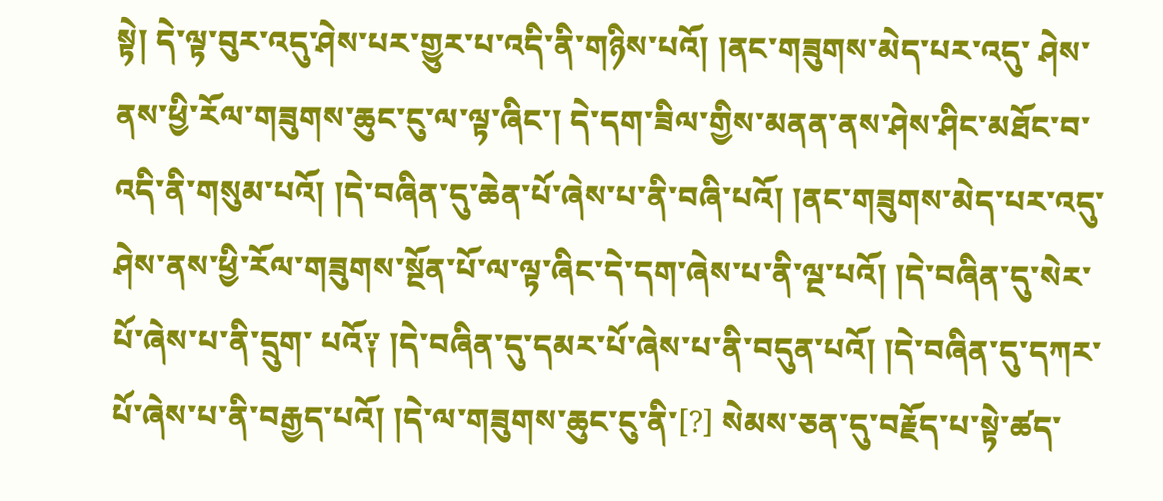སྟེ། དེ་ལྟ་བུར་འདུ་ཤེས་པར་གྱུར་པ་འདི་ནི་གཉིས་པའོ། །ནང་གཟུགས་མེད་པར་འདུ་ ཤེས་ནས་ཕྱི་རོལ་གཟུགས་ཆུང་ངུ་ལ་ལྟ་ཞིང་། དེ་དག་ཟིལ་གྱིས་མནན་ནས་ཤེས་ཤིང་མཐོང་བ་འདི་ནི་གསུམ་པའོ། །དེ་བཞིན་དུ་ཆེན་པོ་ཞེས་པ་ནི་བཞི་པའོ། །ནང་གཟུགས་མེད་པར་འདུ་ཤེས་ནས་ཕྱི་རོལ་གཟུགས་སྔོན་པོ་ལ་ལྟ་ཞིང་དེ་དག་ཞེས་པ་ནི་ལྔ་པའོ། །དེ་བཞིན་དུ་སེར་པོ་ཞེས་པ་ནི་དྲུག་ པའོ༑ །དེ་བཞིན་དུ་དམར་པོ་ཞེས་པ་ནི་བདུན་པའོ། །དེ་བཞིན་དུ་དཀར་པོ་ཞེས་པ་ནི་བརྒྱད་པའོ། །དེ་ལ་གཟུགས་ཆུང་ངུ་ནི་[?] སེམས་ཅན་དུ་བརྗོད་པ་སྟེ་ཚད་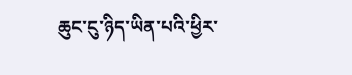ཆུང་ངུ་ཉིད་ཡིན་པའི་ཕྱིར་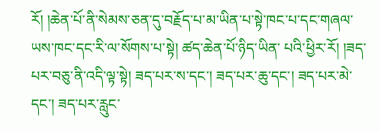རོ། །ཆེན་པོ་ནི་སེམས་ཅན་དུ་བརྗོད་པ་མ་ཡིན་པ་སྟེ་ཁང་པ་དང་གཞལ་ཡས་ཁང་དང་རི་ལ་སོགས་པ་སྟེ། ཚད་ཆེན་པོ་ཉིད་ཡིན་ པའི་ཕྱིར་རོ། །ཟད་པར་བཅུ་ནི་འདི་ལྟ་སྟེ། ཟད་པར་ས་དང་། ཟད་པར་ཆུ་དང་། ཟད་པར་མེ་དང་། ཟད་པར་རླུང་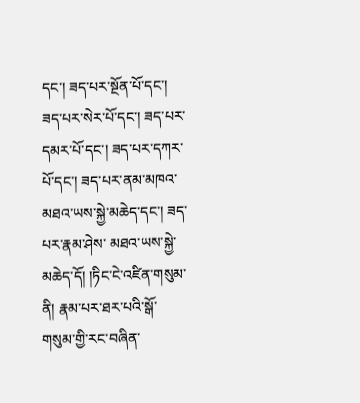དང་། ཟད་པར་སྔོན་པོ་དང་། ཟད་པར་སེར་པོ་དང་། ཟད་པར་དམར་པོ་དང་། ཟད་པར་དཀར་པོ་དང་། ཟད་པར་ནམ་མཁའ་མཐའ་ཡས་སྐྱེ་མཆེད་དང་། ཟད་པར་རྣམ་ཤེས་ མཐའ་ཡས་སྐྱེ་མཆེད་དོ། །ཏིང་ངེ་འཛིན་གསུམ་ནི། རྣམ་པར་ཐར་པའི་སྒོ་གསུམ་གྱི་རང་བཞིན་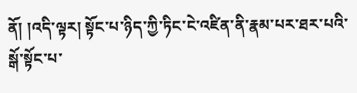ནོ། །འདི་ལྟར། སྟོང་པ་ཉིད་ཀྱི་ཏིང་ངེ་འཛིན་ནི་རྣམ་པར་ཐར་པའི་སྒོ་སྟོང་པ་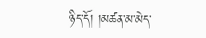ཉིད་དོ། །མཚན་མ་མེད་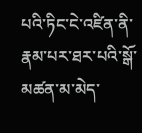པའི་ཏིང་ངེ་འཛིན་ནི་རྣམ་པར་ཐར་པའི་སྒོ་མཚན་མ་མེད་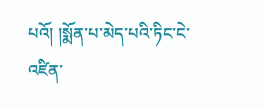པའོ། །སྨོན་པ་མེད་པའི་ཏིང་ངེ་འཛིན་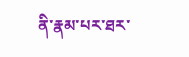ནི་རྣམ་པར་ཐར་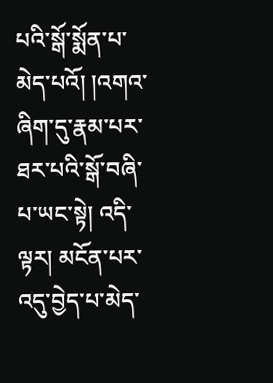པའི་སྒོ་སྨོན་པ་མེད་པའོ། །འགའ་ཞིག་དུ་རྣམ་པར་ཐར་པའི་སྒོ་བཞི་པ་ཡང་སྟེ། འདི་ལྟར། མངོན་པར་འདུ་བྱེད་པ་མེད་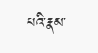པའི་རྣམ་